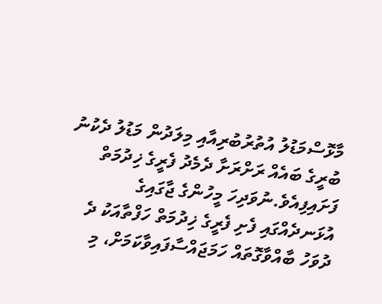މާޅޮސްމަޑުލު އުތުރުބުރިއާއި މިލަދުން މަޑުލު ދެކުނު ބުރީގެ ބައެއް ރަށްރަށާ ދެމެދު ފެރީގެ ޚިދުމަތް ފަށައިފިއެވެ.ނުވަދިހަ މީހުންގެ ޖާގައިގެ އުޅަނދެއްގައި ފެށި ފެރީގެ ޚިދުމަތް ހަފްތާއަކު ދެ ދުވަހު ބާއްވާގޮތައް ހަމަޖައްސާފައިވާކަމަށް، މި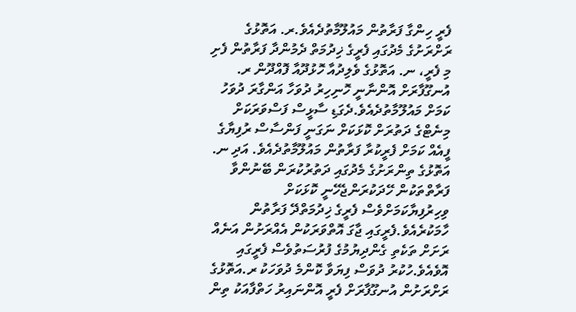ފެރީ ހިންގާ ފަރާތުން މައުލޫމާތުދެއެވެ.ރ. އަތޮޅުގެ ރަށްރަށުގެ މެދުގައި ފެރީގެ ޚިދުމަތް ދެމުންދާ ފަރާތުން ފެށި މި ފެރީ، ނ. އަތޮޅުގެ ވެލިދުއާ ހޮޅުދޫއާ ފޮއްދޫން ރ. އުނގޫފާރަށް އޮންނާނީ ހޮނިހިރު ދުވަހާ އަންގާރަ ދުވަހު ކަމަށް މައުލޫމާތުދެއެވެ.ދެގަޑި ސާޅީސް ފަސްވަރަކަށް މިނެޓްގެ ދަތުރަށް ކޮޅަކަށް ނަގަނީ ފަންސާސް ރުފިޔާގެ ފީއެއް ކަމަށް ފެރީކުރާ ފަރާތުން މައުލޫމާތުދެއެވެ. އަދި ނ. އަތޮޅުގެ ތިންރަށުގެ މެދުގައި ދަތުރުކުރަން ބޭނުންވާ ފަރާތްތަކުން ހޭދަކުރަންޖެހޭނީ ކޮޅަކަށް ވިހިރުފިޔާކަމަށްވެސް ފެރީގެ ޚިދުމަތްދޭ ފަރާތުން ހާމަކުރެއެވެ.ފެރީގައި ޖާގަ އޮތްވަރަކުން އެއްރަށުން އަނެއް ރަށަށް ތަކެތި ގެންދިޔުމުގެ ފުރުސަތުވެސް ފެރީގައި އޮވެއެވެ.ހުކުރު ދުވަސް ފިޔަވާ ކޮންމެ ދުވަހަކު ރ.އަތޮޅުގެ ރަށްރަށުން އުނގޫފާރަށް ފެރީ އޮންނައިރު ހަތްފާއަކު ތިން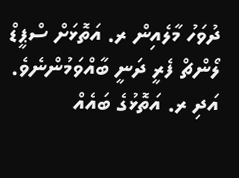ދުވަހު މާލެއިން ރ. އަތޮޅަށް ސްޕީޑް ލޯންޗް ފެރީ ދަނީ ބާއްވަމުންނެވެ. އަދި ރ. އަތޮޅުގެ ބައެއް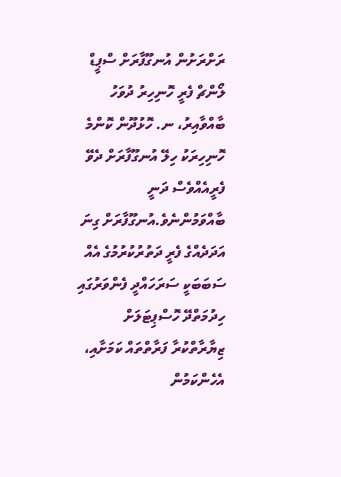ރަށްރަށުން އުނގޫފާރަށް ސްޕީޑް ލޯންޗް ފެރީ ހޮނިހިރު ދުވަހު ބާއްވާއިރު، ނ. ހޮޅުދޫން ކޮންމެ ހޮނިހިރަކު ހިލޭ އުނގޫފާރަށް ދެވޭ ފެރީއެއްވެސް ދަނީ ބާއްވަމުންނެވެ.އުނގޫފާރަށް ގިނަ އަދަދެއްގެ ފެރީ ދަތުރުކުރުމުގެ އެއް ސަބަބަކީ ސަރަހައްދީ ފެންވަރުގައި ހިދުމަތްދޭ ހޮސްޕިޓަލަށް ޒިޔާރާތްކުރާ ފަރާތްތައް ކަމަށާއި، އެހެންކަމުން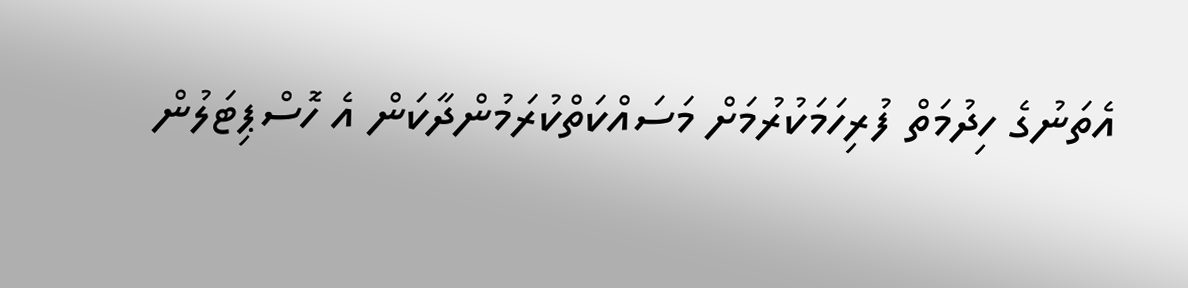އެތަނުގެ ހިދުމަތް ފުރިހަމަކުރުމަށް މަސައްކަތްކުރަމުންދާކަން އެ ހޮސްޕިޓަލުން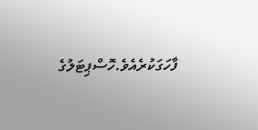ފާހަގަކުރެއެވެ.ހޮސްޕިޓަލުގެ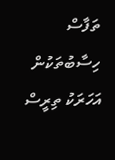ތަފާސް ހިސާބުތަކުން އަހަރަކު ތިރީސް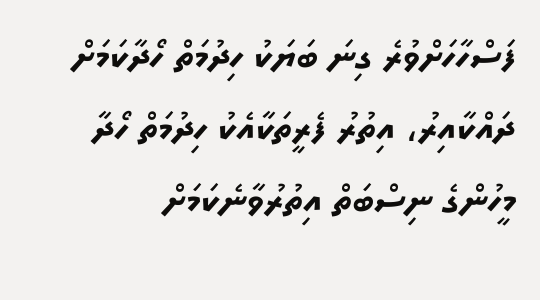ފަސްހާހަށްވުރެ ގިނަ ބަޔަކު ހިދުމަތް ހޯދާކަމަށް ދައްކާއިރު، އިތުރު ފެރީތަކާއެކު ހިދުމަތް ހޯދާ މީހުންގެ ނިސްބަތް އިތުރުވާނެކަމަށް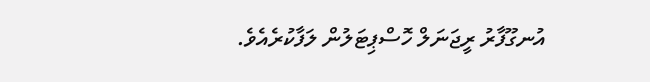އުނގޫފާރު ރީޖަނަލް ހޮސްޕިޓަލުން ލަފާކުރެއެވެ.